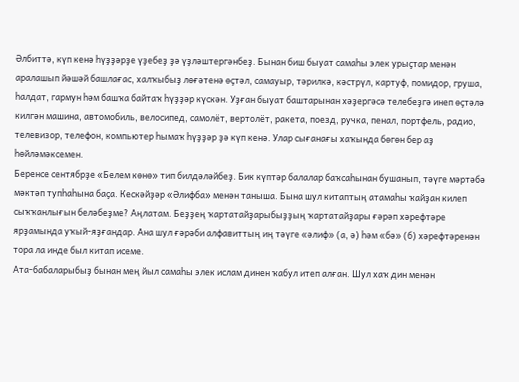Әлбиттә, күп кенә һүҙҙәрҙе үҙебеҙ ҙә үҙләштергәнбеҙ. Бынан биш быуат самаһы элек урыҫтар менән аралашып йәшәй башлағас, халҡыбыҙ лөғәтенә өҫтәл, самауыр, тәрилкә, кәстрүл, картуф, помидор, груша, һалдат, гармун һәм башҡа байтаҡ һүҙҙәр күскән. Уҙған быуат баштарынан хәҙергәсә телебеҙгә инеп өҫтәлә килгән машина, автомобиль, велосипед, самолёт, вертолёт, ракета, поезд, ручка, пенал, портфель, радио, телевизор, телефон, компьютер һымаҡ һүҙҙәр ҙә күп кенә. Улар сығанағы хаҡында бөгөн бер аҙ һөйләмәксемен.
Беренсе сентябрҙе «Белем көнө» тип билдәләйбеҙ. Бик күптәр балалар баҡсаһынан бушанып, тәүге мәртәбә мәктәп тупһаһына баҫа. Кескәйҙәр «Әлифба» менән таныша. Бына шул китаптың атамаһы ҡайҙан килеп сыҡҡанлығын беләбеҙме? Аңлатам. Беҙҙең ҡартатайҙарыбыҙҙың ҡартатайҙары ғәрәп хәрефтәре ярҙамында уҡый-яҙғандар. Ана шул ғәрәби алфавиттың иң тәүге «әлиф» (а, ә) һәм «бә» (б) хәрефтәренән тора ла инде был китап исеме.
Ата-бабаларыбыҙ бынан мең йыл самаһы элек ислам динен ҡабул итеп алған. Шул хаҡ дин менән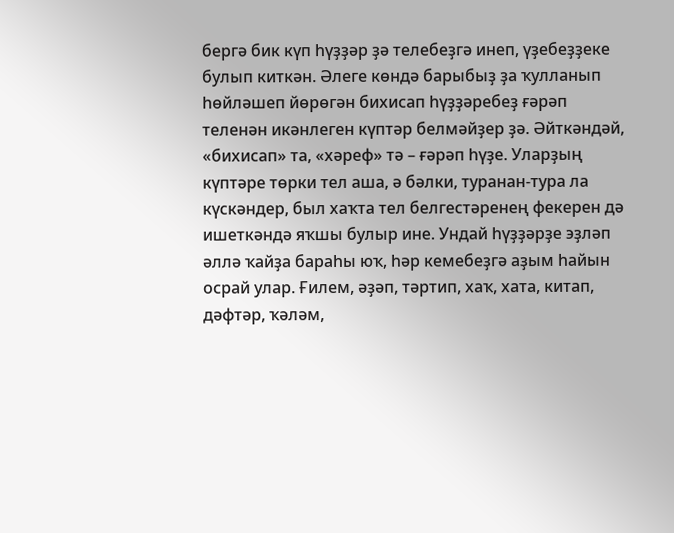бергә бик күп һүҙҙәр ҙә телебеҙгә инеп, үҙебеҙҙеке булып киткән. Әлеге көндә барыбыҙ ҙа ҡулланып һөйләшеп йөрөгән бихисап һүҙҙәребеҙ ғәрәп теленән икәнлеген күптәр белмәйҙер ҙә. Әйткәндәй, «бихисап» та, «хәреф» тә – ғәрәп һүҙе. Уларҙың күптәре төрки тел аша, ә бәлки, туранан-тура ла күскәндер, был хаҡта тел белгестәренең фекерен дә ишеткәндә яҡшы булыр ине. Ундай һүҙҙәрҙе эҙләп әллә ҡайҙа бараһы юҡ, һәр кемебеҙгә аҙым һайын осрай улар. Ғилем, әҙәп, тәртип, хаҡ, хата, китап, дәфтәр, ҡәләм,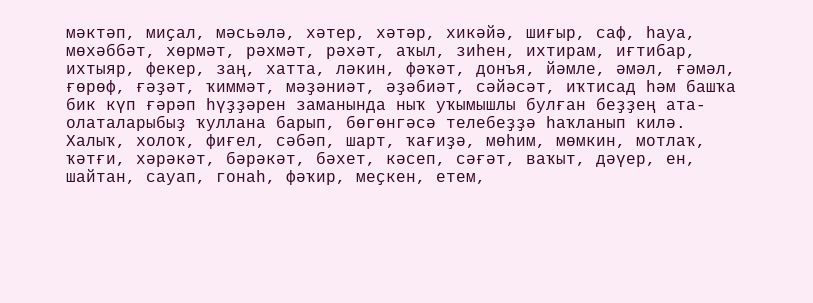мәктәп, миҫал, мәсьәлә, хәтер, хәтәр, хикәйә, шиғыр, саф, һауа, мөхәббәт, хөрмәт, рәхмәт, рәхәт, аҡыл, зиһен, ихтирам, иғтибар, ихтыяр, фекер, заң, хатта, ләкин, фәҡәт, донъя, йәмле, әмәл, ғәмәл, ғөрөф, ғәҙәт, ҡиммәт, мәҙәниәт, әҙәбиәт, сәйәсәт, иҡтисад һәм башҡа бик күп ғәрәп һүҙҙәрен заманында ныҡ уҡымышлы булған беҙҙең ата-олаталарыбыҙ ҡуллана барып, бөгөнгәсә телебеҙҙә һаҡланып килә. Халыҡ, холоҡ, фиғел, сәбәп, шарт, ҡағиҙә, мөһим, мөмкин, мотлаҡ, ҡәтғи, хәрәкәт, бәрәкәт, бәхет, кәсеп, сәғәт, ваҡыт, дәүер, ен, шайтан, сауап, гонаһ, фәҡир, меҫкен, етем,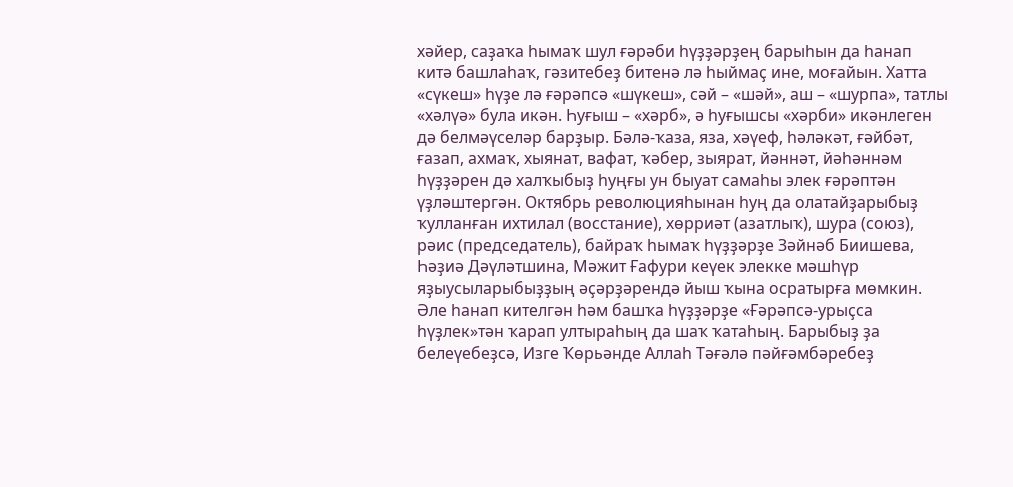хәйер, саҙаҡа һымаҡ шул ғәрәби һүҙҙәрҙең барыһын да һанап китә башлаһаҡ, гәзитебеҙ битенә лә һыймаҫ ине, моғайын. Хатта «сүкеш» һүҙе лә ғәрәпсә «шүкеш», сәй – «шәй», аш – «шурпа», татлы «хәлүә» була икән. Һуғыш – «хәрб», ә һуғышсы «хәрби» икәнлеген дә белмәүселәр барҙыр. Бәлә-ҡаза, яза, хәүеф, һәләкәт, ғәйбәт, ғазап, ахмаҡ, хыянат, вафат, ҡәбер, зыярат, йәннәт, йәһәннәм һүҙҙәрен дә халҡыбыҙ һуңғы ун быуат самаһы элек ғәрәптән үҙләштергән. Октябрь революцияһынан һуң да олатайҙарыбыҙ ҡулланған ихтилал (восстание), хөрриәт (азатлыҡ), шура (союз), рәис (председатель), байраҡ һымаҡ һүҙҙәрҙе Зәйнәб Биишева, Һәҙиә Дәүләтшина, Мәжит Ғафури кеүек элекке мәшһүр яҙыусыларыбыҙҙың әҫәрҙәрендә йыш ҡына осратырға мөмкин.
Әле һанап кителгән һәм башҡа һүҙҙәрҙе «Ғәрәпсә-урыҫса һүҙлек»тән ҡарап ултыраһың да шаҡ ҡатаһың. Барыбыҙ ҙа белеүебеҙсә, Изге Ҡөрьәнде Аллаһ Тәғәлә пәйғәмбәребеҙ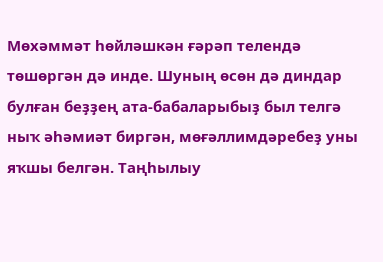Мөхәммәт һөйләшкән ғәрәп телендә төшөргән дә инде. Шуның өсөн дә диндар булған беҙҙең ата-бабаларыбыҙ был телгә ныҡ әһәмиәт биргән, мөғәллимдәребеҙ уны яҡшы белгән. Таңһылыу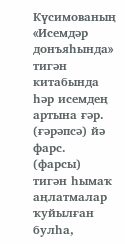Күсимованың «Исемдәр донъяһында» тигән китабында һәр исемдең артына ғәр. (ғәрәпсә) йә фарс. (фарсы) тигән һымаҡ аңлатмалар ҡуйылған булһа,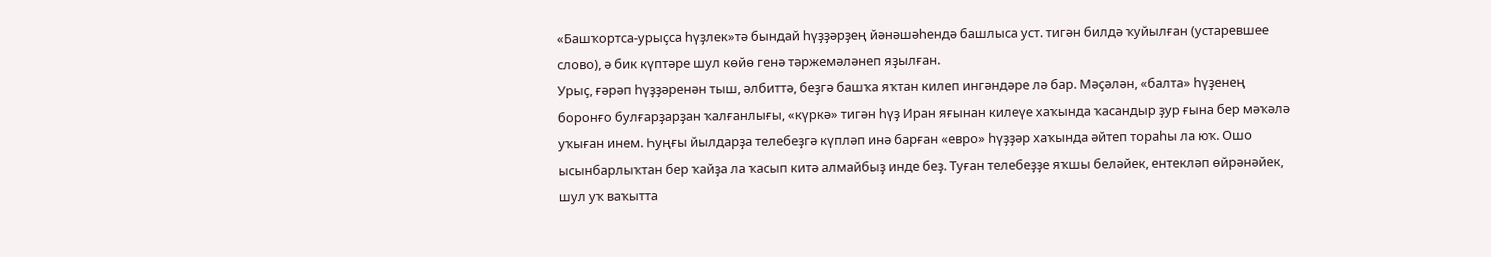«Башҡортса-урыҫса һүҙлек»тә бындай һүҙҙәрҙең йәнәшәһендә башлыса уст. тигән билдә ҡуйылған (устаревшее слово), ә бик күптәре шул көйө генә тәржемәләнеп яҙылған.
Урыҫ, ғәрәп һүҙҙәренән тыш, әлбиттә, беҙгә башҡа яҡтан килеп ингәндәре лә бар. Мәҫәлән, «балта» һүҙенең боронғо булғарҙарҙан ҡалғанлығы, «күркә» тигән һүҙ Иран яғынан килеүе хаҡында ҡасандыр ҙур ғына бер мәҡәлә уҡыған инем. Һуңғы йылдарҙа телебеҙгә күпләп инә барған «евро» һүҙҙәр хаҡында әйтеп тораһы ла юҡ. Ошо ысынбарлыҡтан бер ҡайҙа ла ҡасып китә алмайбыҙ инде беҙ. Туған телебеҙҙе яҡшы беләйек, ентекләп өйрәнәйек, шул уҡ ваҡытта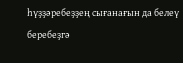һүҙҙәребеҙҙең сығанағын да белеү беребеҙгә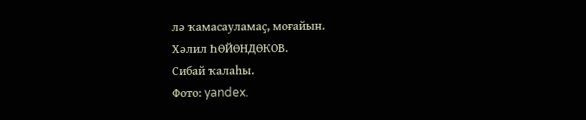лә ҡамасауламаҫ, моғайын.
Хәлил ҺӨЙӨНДӨКОВ.
Сибай ҡалаһы.
Фото: yandex.